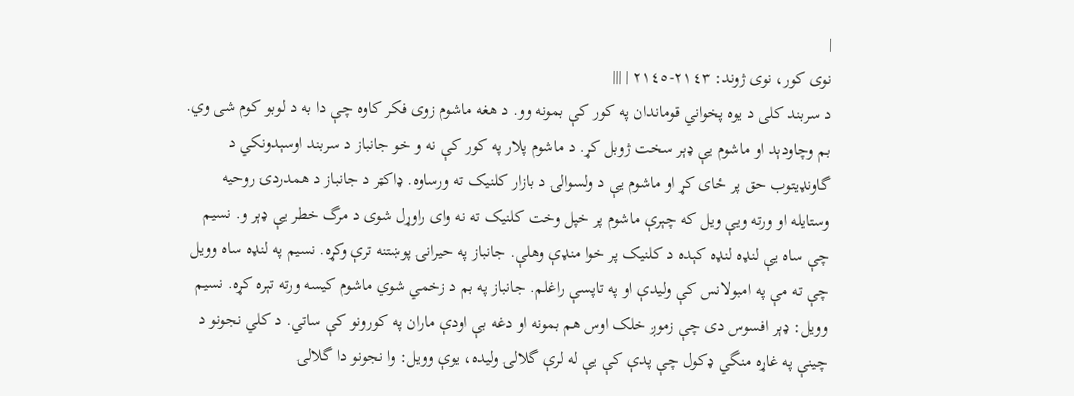|
نوی کور، نوی ژوند: ٢١٤٣-٢١٤٥ | |||
د سربند کلى د يوه پخواني قوماندان په کور کې بمونه وو. د هغه ماشوم زوى فکر کاوه چې دا به د لوبو کوم شى وي. بم وچاودېد او ماشوم يې ډېر سخت ژوبل کړ. د ماشوم پلار په کور کې نه و خو جانباز د سربند اوسېدونکي د گاونډيتوب حق پر ځاى کړ او ماشوم يې د ولسوالۍ د بازار کلنيک ته ورساوه. ډاکټر د جانباز د همدردۍ روحيه وستايله او ورته ويې ويل که چېرې ماشوم پر خپل وخت کلنيک ته نه واى راوړل شوى د مرگ خطر يې ډېر و. نسيم چې ساه يې لنډه لنډه کېده د کلنيک پر خوا منډې وهلې. جانباز په حيرانۍ پوښتنه ترې وکړه. نسيم په لنډه ساه وويل چې ته مې په امبولانس کې وليدې او په تاپسې راغلم. جانباز په بم د زخمي شوي ماشوم کيسه ورته تېره کړه. نسيم وويل: ډېر افسوس دى چې زموږ خلک اوس هم بمونه او دغه بې اودې ماران په کورونو کې ساتي. د کلي نجونو د چينې په غاړه منگي ډکول چې پدې کې يې له لرې گلالۍ وليده، يوې وويل: وا نجونو دا گلالۍ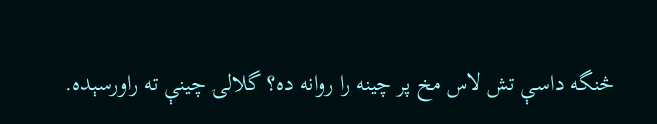څنگه داسې تش لاس مخ پر چينه را روانه ده؟ گلالۍ چينې ته راورسېده.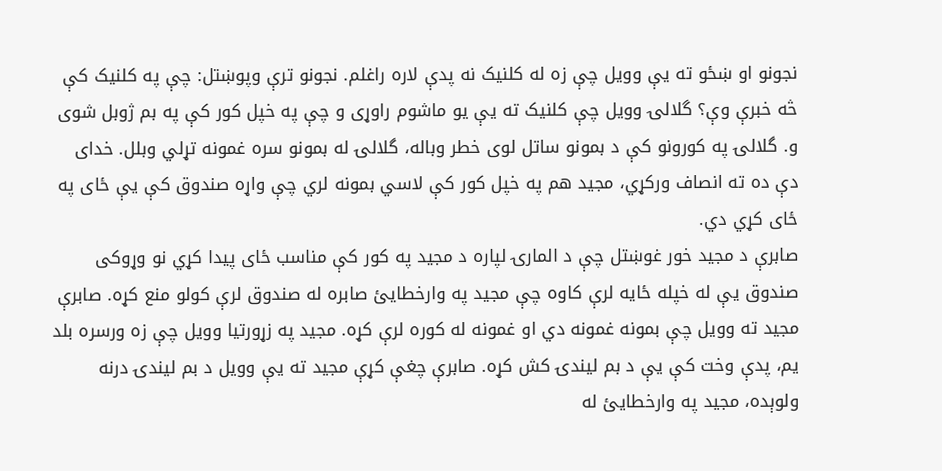نجونو او ښځو ته يې وويل چې زه له کلنيک نه پدې لاره راغلم. نجونو ترې وپوښتل: چې په کلنيک کې څه خبرې وې؟ گلالۍ وويل چې کلنيک ته يې يو ماشوم راوړى و چې په خپل کور کې په بم ژوبل شوى و. گلالۍ په کورونو کې د بمونو ساتل لوى خطر وباله، گلالۍ له بمونو سره غمونه تړلي وبلل. خداى دې ده ته انصاف ورکړي، مجيد هم په خپل کور کې لاسي بمونه لري چې واړه صندوق کې يې ځاى په ځاى کړي دي.
صابرې د مجيد خور غوښتل چې د المارۍ لپاره د مجيد په کور کې مناسب ځاى پيدا کړي نو وړوکى صندوق يې له خپله ځايه لرې کاوه چې مجيد په وارخطايئ صابره له صندوق لرې کولو منع کړه. صابرې مجيد ته وويل چې بمونه غمونه دي او غمونه له کوره لرې کړه. مجيد په زړورتيا وويل چې زه ورسره بلد يم، پدې وخت کې يې د بم ليندۍ کش کړه. صابرې چغې کړې مجيد ته يې وويل د بم ليندۍ درنه ولوېده، مجيد په وارخطايئ له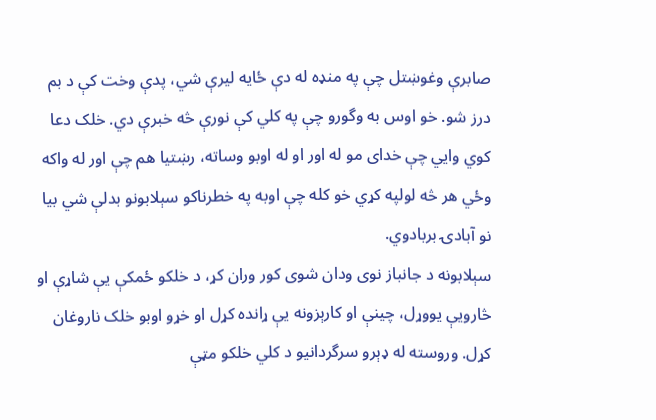صابرې وغوښتل چې په منډه له دې ځايه ليرې شي، پدې وخت کې د بم درز شو. خو اوس به وگورو چې په کلي کې نورې څه خبرې دي. خلک دعا کوي وايي چې خداى مو له اور او له اوبو وساته، رښتيا هم چې اور له واکه وځي هر څه لولپه کړي خو کله چې اوبه په خطرناکو سېلابونو بدلې شي بيا نو آبادۍ بربادوي.
سېلابونه د جانباز نوى ودان شوى کور وران کړ، د خلکو ځمکې يې شاړې او څارويې يووړل، چينې او کارېزونه يې ړانده کړل او خړو اوبو خلک ناروغان کړل. وروسته له ډېرو سرگردانيو د کلي خلکو مټې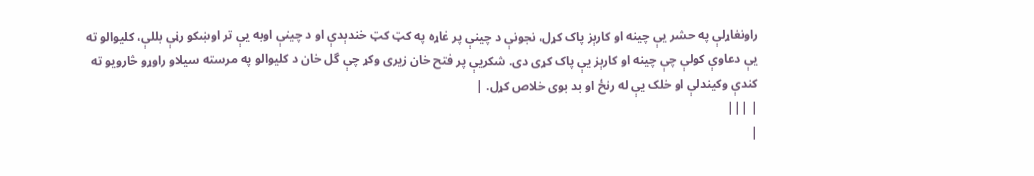راونغاړلې په حشر يې چينه او کارېز پاک کړل، نجونې د چينې پر غاړه په کټ کټ خندېدې او د چينې اوبه يې تر اوښکو رڼې بللې، کليوالو ته يې دعاوې کولې چې چينه او کارېز يې پاک کړى دى. شکريې پر فتح خان زيرى وکړ چې گل خان د کليوالو په مرسته سيلاو راوړو څارويو ته کندې وکيندلې او خلک يې له رنځ او بد بوى خلاص کړل. |
| |||
|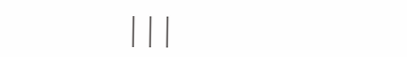|||